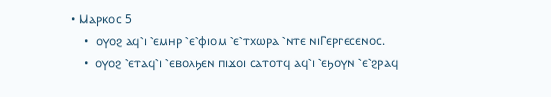• Ⲙⲁⲣⲕⲟⲥ 5
    •  ⲟⲩⲟϩ ⲁϥ⳿ⲓ ⳿ⲉⲙⲏⲣ ⳿ⲉ⳿ⲫⲓⲟⲙ ⳿ⲉ⳿ⲧⲭⲱⲣⲁ ⳿ⲛⲧⲉ ⲛⲓⲄⲉⲣⲅⲉⲥⲉⲛⲟⲥ.
    •  ⲟⲩⲟϩ ⳿ⲉⲧⲁϥ⳿ⲓ ⳿ⲉⲃⲟⲗϧⲉⲛ ⲡⲓϫⲟⲓ ⲥⲁⲧⲟⲧϥ ⲁϥ⳿ⲓ ⳿ⲉϧⲟⲩⲛ ⳿ⲉ⳿ϩⲣⲁϥ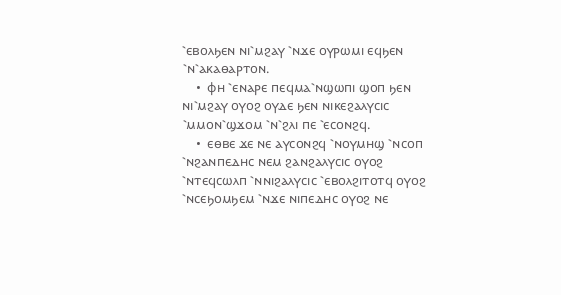⳿ⲉⲃⲟⲗϧⲉⲛ ⲛⲓ⳿ⲙϩⲁⲩ ⳿ⲛϫⲉ ⲟⲩⲣⲱⲙⲓ ⲉϥϧⲉⲛ ⳿ⲛ⳿ⲁⲕⲁⲑⲁⲣⲧⲟⲛ.
    •  ⲫⲏ ⳿ⲉⲛⲁⲣⲉ ⲡⲉϥⲙⲁ⳿ⲛϣⲱⲡⲓ ϣⲟⲡ ϧⲉⲛ ⲛⲓ⳿ⲙϩⲁⲩ ⲟⲩⲟϩ ⲟⲩⲇⲉ ϧⲉⲛ ⲛⲓⲕⲉϩⲁⲗⲩⲥⲓⲥ ⳿ⲙⲙⲟⲛ⳿ϣϫⲟⲙ ⳿ⲛ⳿ϩⲗⲓ ⲡⲉ ⳿ⲉⲥⲟⲛϩϥ.
    •  ⲉⲑⲃⲉ ϫⲉ ⲛⲉ ⲁⲩⲥⲟⲛϩϥ ⳿ⲛⲟⲩⲙⲏϣ ⳿ⲛⲥⲟⲡ ⳿ⲛϩⲁⲛⲡⲉⲇⲏⲥ ⲛⲉⲙ ϩⲁⲛϩⲁⲗⲩⲥⲓⲥ ⲟⲩⲟϩ ⳿ⲛⲧⲉϥⲥⲱⲗⲡ ⳿ⲛⲛⲓϩⲁⲗⲩⲥⲓⲥ ⳿ⲉⲃⲟⲗϩⲓⲧⲟⲧϥ ⲟⲩⲟϩ ⳿ⲛⲥⲉϧⲟⲙϧⲉⲙ ⳿ⲛϫⲉ ⲛⲓⲡⲉⲇⲏⲥ ⲟⲩⲟϩ ⲛⲉ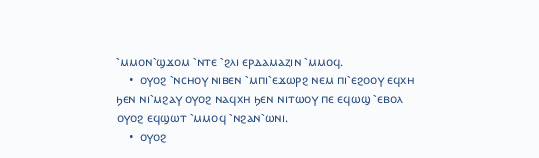⳿ⲙⲙⲟⲛ⳿ϣϫⲟⲙ ⳿ⲛⲧⲉ ⳿ϩⲗⲓ ⲉⲣⲇⲁⲙⲁⲍⲓⲛ ⳿ⲙⲙⲟϥ.
    •  ⲟⲩⲟϩ ⳿ⲛⲥⲏⲟⲩ ⲛⲓⲃⲉⲛ ⳿ⲙⲡⲓ⳿ⲉϫⲱⲣϩ ⲛⲉⲙ ⲡⲓ⳿ⲉϩⲟⲟⲩ ⲉϥⲭⲏ ϧⲉⲛ ⲛⲓ⳿ⲙϩⲁⲩ ⲟⲩⲟϩ ⲛⲁϥⲭⲏ ϧⲉⲛ ⲛⲓⲧⲱⲟⲩ ⲡⲉ ⲉϥⲱϣ ⳿ⲉⲃⲟⲗ ⲟⲩⲟϩ ⲉϥϣⲱⲧ ⳿ⲙⲙⲟϥ ⳿ⲛϩⲁⲛ⳿ⲱⲛⲓ.
    •  ⲟⲩⲟϩ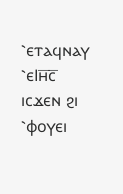⳿ⲉⲧⲁϥⲛⲁⲩ ⳿ⲉⲒⲏ̅ⲥ̅ ⲓⲥϫⲉⲛ ϩⲓ ⳿ⲫⲟⲩⲉⲓ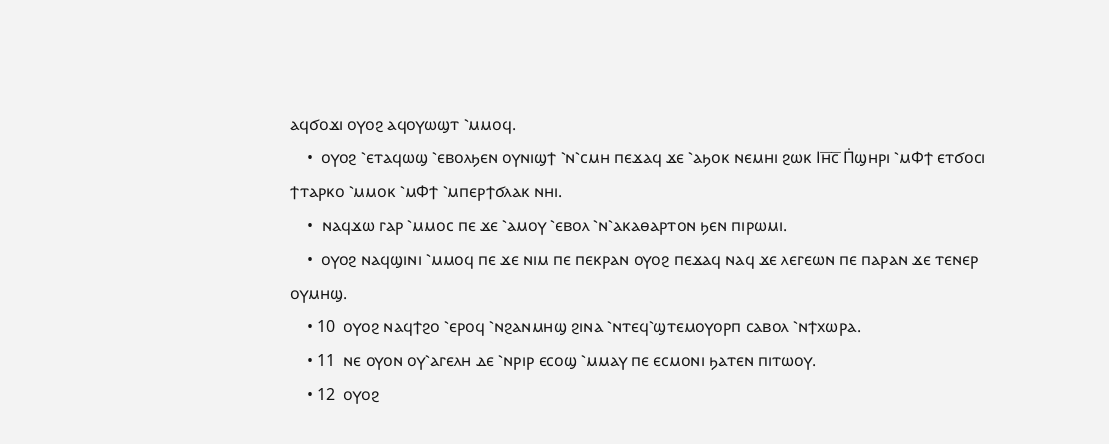ⲁϥϭⲟϫⲓ ⲟⲩⲟϩ ⲁϥⲟⲩⲱϣⲧ ⳿ⲙⲙⲟϥ.
    •  ⲟⲩⲟϩ ⳿ⲉⲧⲁϥⲱϣ ⳿ⲉⲃⲟⲗϧⲉⲛ ⲟⲩⲛⲓϣϯ ⳿ⲛ⳿ⲥⲙⲏ ⲡⲉϫⲁϥ ϫⲉ ⳿ⲁϧⲟⲕ ⲛⲉⲙⲏⲓ ϩⲱⲕ Ⲓⲏ̅ⲥ̅ Ⲡ̇ϣⲏⲣⲓ ⳿ⲙⲪϯ ⲉⲧϭⲟⲥⲓ ϯⲧⲁⲣⲕⲟ ⳿ⲙⲙⲟⲕ ⳿ⲙⲪϯ ⳿ⲙⲡⲉⲣϯϭⲗⲁⲕ ⲛⲏⲓ.
    •  ⲛⲁϥϫⲱ ⲅⲁⲣ ⳿ⲙⲙⲟⲥ ⲡⲉ ϫⲉ ⳿ⲁⲙⲟⲩ ⳿ⲉⲃⲟⲗ ⳿ⲛ⳿ⲁⲕⲁⲑⲁⲣⲧⲟⲛ ϧⲉⲛ ⲡⲓⲣⲱⲙⲓ.
    •  ⲟⲩⲟϩ ⲛⲁϥϣⲓⲛⲓ ⳿ⲙⲙⲟϥ ⲡⲉ ϫⲉ ⲛⲓⲙ ⲡⲉ ⲡⲉⲕⲣⲁⲛ ⲟⲩⲟϩ ⲡⲉϫⲁϥ ⲛⲁϥ ϫⲉ ⲗⲉⲅⲉⲱⲛ ⲡⲉ ⲡⲁⲣⲁⲛ ϫⲉ ⲧⲉⲛⲉⲣ ⲟⲩⲙⲏϣ.
    • 10  ⲟⲩⲟϩ ⲛⲁϥϯϩⲟ ⳿ⲉⲣⲟϥ ⳿ⲛϩⲁⲛⲙⲏϣ ϩⲓⲛⲁ ⳿ⲛⲧⲉϥ⳿ϣⲧⲉⲙⲟⲩⲟⲣⲡ ⲥⲁⲃⲟⲗ ⳿ⲛϯⲭⲱⲣⲁ.
    • 11  ⲛⲉ ⲟⲩⲟⲛ ⲟⲩ⳿ⲁⲅⲉⲗⲏ ⲇⲉ ⳿ⲛⲣⲓⲣ ⲉⲥⲟϣ ⳿ⲙⲙⲁⲩ ⲡⲉ ⲉⲥⲙⲟⲛⲓ ϧⲁⲧⲉⲛ ⲡⲓⲧⲱⲟⲩ.
    • 12  ⲟⲩⲟϩ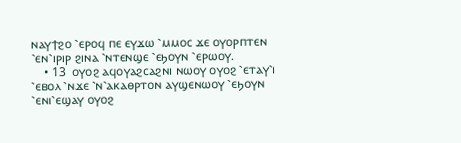ⲛⲁⲩϯϩⲟ ⳿ⲉⲣⲟϥ ⲡⲉ ⲉⲩϫⲱ ⳿ⲙⲙⲟⲥ ϫⲉ ⲟⲩⲟⲣⲡⲧⲉⲛ ⳿ⲉⲛ⳿ⲓⲣⲓⲣ ϩⲓⲛⲁ ⳿ⲛⲧⲉⲛϣⲉ ⳿ⲉϧⲟⲩⲛ ⳿ⲉⲣⲱⲟⲩ.
    • 13  ⲟⲩⲟϩ ⲁϥⲟⲩⲁϩⲥⲁϩⲛⲓ ⲛⲱⲟⲩ ⲟⲩⲟϩ ⳿ⲉⲧⲁⲩ⳿ⲓ ⳿ⲉⲃⲟⲗ ⳿ⲛϫⲉ ⳿ⲛ⳿ⲁⲕⲁⲑⲣⲧⲟⲛ ⲁⲩϣⲉⲛⲱⲟⲩ ⳿ⲉϧⲟⲩⲛ ⳿ⲉⲛⲓ⳿ⲉϣⲁⲩ ⲟⲩⲟϩ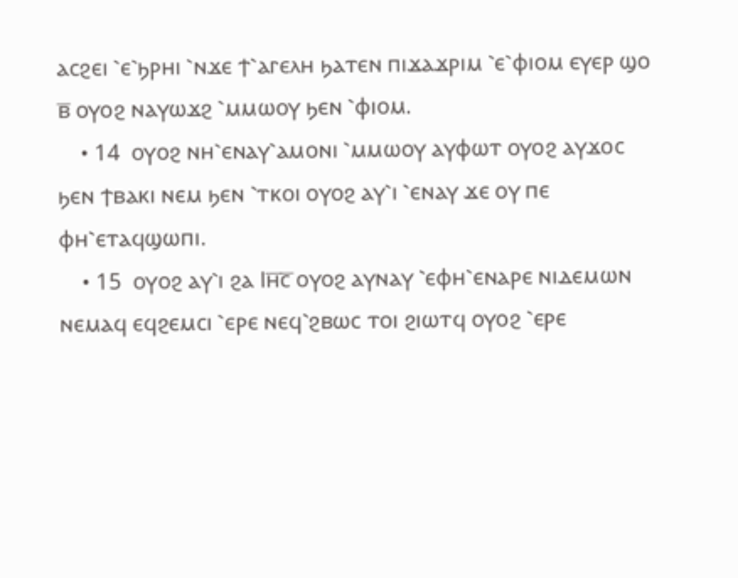ⲁⲥϩⲉⲓ ⳿ⲉ⳿ϧⲣⲏⲓ ⳿ⲛϫⲉ ϯ⳿ⲁⲅⲉⲗⲏ ϧⲁⲧⲉⲛ ⲡⲓϫⲁϫⲣⲓⲙ ⳿ⲉ⳿ⲫⲓⲟⲙ ⲉⲩⲉⲣ ϣⲟ ⲃ̅ ⲟⲩⲟϩ ⲛⲁⲩⲱϫϩ ⳿ⲙⲙⲱⲟⲩ ϧⲉⲛ ⳿ⲫⲓⲟⲙ.
    • 14  ⲟⲩⲟϩ ⲛⲏ⳿ⲉⲛⲁⲩ⳿ⲁⲙⲟⲛⲓ ⳿ⲙⲙⲱⲟⲩ ⲁⲩⲫⲱⲧ ⲟⲩⲟϩ ⲁⲩϫⲟⲥ ϧⲉⲛ ϯⲃⲁⲕⲓ ⲛⲉⲙ ϧⲉⲛ ⳿ⲧⲕⲟⲓ ⲟⲩⲟϩ ⲁⲩ⳿ⲓ ⳿ⲉⲛⲁⲩ ϫⲉ ⲟⲩ ⲡⲉ ⲫⲏ⳿ⲉⲧⲁϥϣⲱⲡⲓ.
    • 15  ⲟⲩⲟϩ ⲁⲩ⳿ⲓ ϩⲁ Ⲓⲏ̅ⲥ̅ ⲟⲩⲟϩ ⲁⲩⲛⲁⲩ ⳿ⲉⲫⲏ⳿ⲉⲛⲁⲣⲉ ⲛⲓⲇⲉⲙⲱⲛ ⲛⲉⲙⲁϥ ⲉϥϩⲉⲙⲥⲓ ⳿ⲉⲣⲉ ⲛⲉϥ⳿ϩⲃⲱⲥ ⲧⲟⲓ ϩⲓⲱⲧϥ ⲟⲩⲟϩ ⳿ⲉⲣⲉ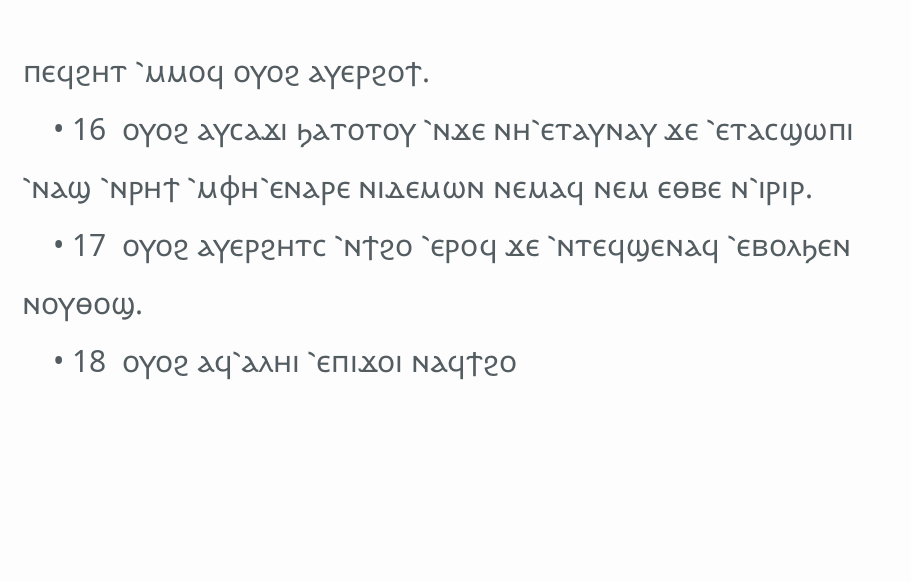ⲡⲉϥϩⲏⲧ ⳿ⲙⲙⲟϥ ⲟⲩⲟϩ ⲁⲩⲉⲣϩⲟϯ.
    • 16  ⲟⲩⲟϩ ⲁⲩⲥⲁϫⲓ ϧⲁⲧⲟⲧⲟⲩ ⳿ⲛϫⲉ ⲛⲏ⳿ⲉⲧⲁⲩⲛⲁⲩ ϫⲉ ⳿ⲉⲧⲁⲥϣⲱⲡⲓ ⳿ⲛⲁϣ ⳿ⲛⲣⲏϯ ⳿ⲙⲫⲏ⳿ⲉⲛⲁⲣⲉ ⲛⲓⲇⲉⲙⲱⲛ ⲛⲉⲙⲁϥ ⲛⲉⲙ ⲉⲑⲃⲉ ⲛ⳿ⲓⲣⲓⲣ.
    • 17  ⲟⲩⲟϩ ⲁⲩⲉⲣϩⲏⲧⲥ ⳿ⲛϯϩⲟ ⳿ⲉⲣⲟϥ ϫⲉ ⳿ⲛⲧⲉϥϣⲉⲛⲁϥ ⳿ⲉⲃⲟⲗϧⲉⲛ ⲛⲟⲩⲑⲟϣ.
    • 18  ⲟⲩⲟϩ ⲁϥ⳿ⲁⲗⲏⲓ ⳿ⲉⲡⲓϫⲟⲓ ⲛⲁϥϯϩⲟ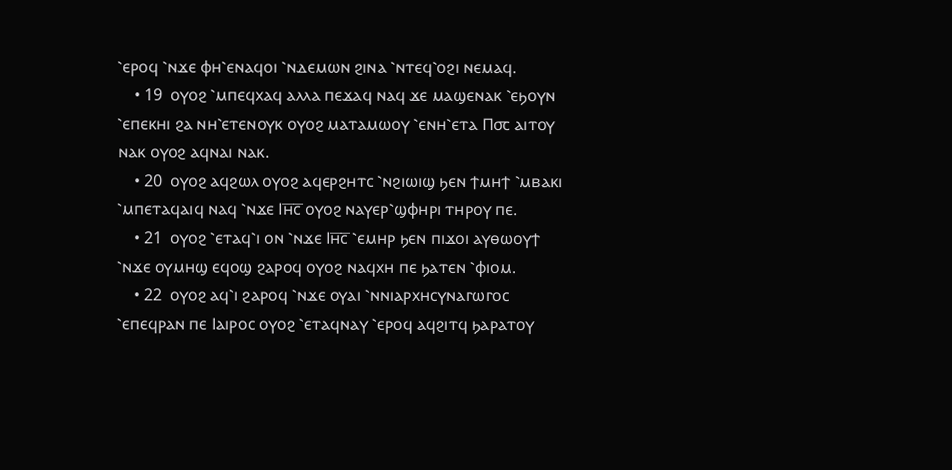⳿ⲉⲣⲟϥ ⳿ⲛϫⲉ ⲫⲏ⳿ⲉⲛⲁϥⲟⲓ ⳿ⲛⲇⲉⲙⲱⲛ ϩⲓⲛⲁ ⳿ⲛⲧⲉϥ⳿ⲟϩⲓ ⲛⲉⲙⲁϥ.
    • 19  ⲟⲩⲟϩ ⳿ⲙⲡⲉϥⲭⲁϥ ⲁⲗⲗⲁ ⲡⲉϫⲁϥ ⲛⲁϥ ϫⲉ ⲙⲁϣⲉⲛⲁⲕ ⳿ⲉϧⲟⲩⲛ ⳿ⲉⲡⲉⲕⲏⲓ ϩⲁ ⲛⲏ⳿ⲉⲧⲉⲛⲟⲩⲕ ⲟⲩⲟϩ ⲙⲁⲧⲁⲙⲱⲟⲩ ⳿ⲉⲛⲏ⳿ⲉⲧⲁ Ⲡ⳪ ⲁⲓⲧⲟⲩ ⲛⲁⲕ ⲟⲩⲟϩ ⲁϥⲛⲁⲓ ⲛⲁⲕ.
    • 20  ⲟⲩⲟϩ ⲁϥϩⲱⲗ ⲟⲩⲟϩ ⲁϥⲉⲣϩⲏⲧⲥ ⳿ⲛϩⲓⲱⲓϣ ϧⲉⲛ ϯⲙⲏϯ ⳿ⲙⲃⲁⲕⲓ ⳿ⲙⲡⲉⲧⲁϥⲁⲓϥ ⲛⲁϥ ⳿ⲛϫⲉ Ⲓⲏ̅ⲥ̅ ⲟⲩⲟϩ ⲛⲁⲩⲉⲣ⳿ϣⲫⲏⲣⲓ ⲧⲏⲣⲟⲩ ⲡⲉ.
    • 21  ⲟⲩⲟϩ ⳿ⲉⲧⲁϥ⳿ⲓ ⲟⲛ ⳿ⲛϫⲉ Ⲓⲏ̅ⲥ̅ ⳿ⲉⲙⲏⲣ ϧⲉⲛ ⲡⲓϫⲟⲓ ⲁⲩⲑⲱⲟⲩϯ ⳿ⲛϫⲉ ⲟⲩⲙⲏϣ ⲉϥⲟϣ ϩⲁⲣⲟϥ ⲟⲩⲟϩ ⲛⲁϥⲭⲏ ⲡⲉ ϧⲁⲧⲉⲛ ⳿ⲫⲓⲟⲙ.
    • 22  ⲟⲩⲟϩ ⲁϥ⳿ⲓ ϩⲁⲣⲟϥ ⳿ⲛϫⲉ ⲟⲩⲁⲓ ⳿ⲛⲛⲓⲁⲣⲭⲏⲥⲩⲛⲁⲅⲱⲅⲟⲥ ⳿ⲉⲡⲉϥⲣⲁⲛ ⲡⲉ Ⲓⲁⲓⲣⲟⲥ ⲟⲩⲟϩ ⳿ⲉⲧⲁϥⲛⲁⲩ ⳿ⲉⲣⲟϥ ⲁϥϩⲓⲧϥ ϧⲁⲣⲁⲧⲟⲩ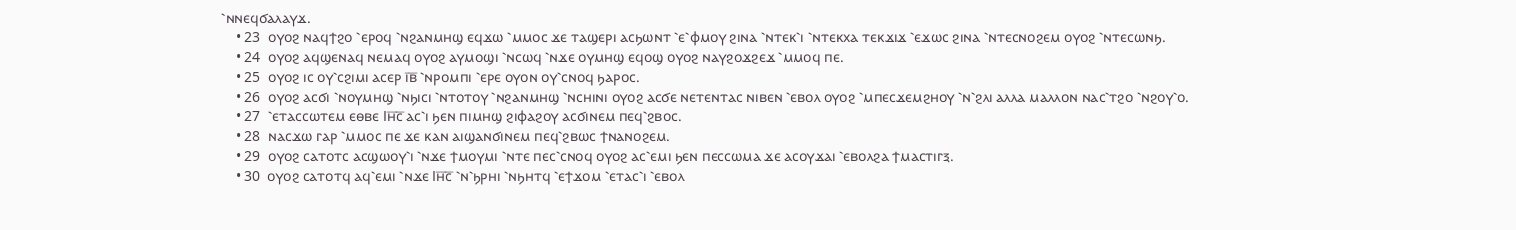⳿ⲛⲛⲉϥϭⲁⲗⲁⲩϫ.
    • 23  ⲟⲩⲟϩ ⲛⲁϥϯϩⲟ ⳿ⲉⲣⲟϥ ⳿ⲛϩⲁⲛⲙⲏϣ ⲉϥϫⲱ ⳿ⲙⲙⲟⲥ ϫⲉ ⲧⲁϣⲉⲣⲓ ⲁⲥϧⲱⲛⲧ ⳿ⲉ⳿ⲫⲙⲟⲩ ϩⲓⲛⲁ ⳿ⲛⲧⲉⲕ⳿ⲓ ⳿ⲛⲧⲉⲕⲭⲁ ⲧⲉⲕϫⲓϫ ⳿ⲉϫⲱⲥ ϩⲓⲛⲁ ⳿ⲛⲧⲉⲥⲛⲟϩⲉⲙ ⲟⲩⲟϩ ⳿ⲛⲧⲉⲥⲱⲛϧ.
    • 24  ⲟⲩⲟϩ ⲁϥϣⲉⲛⲁϥ ⲛⲉⲙⲁϥ ⲟⲩⲟϩ ⲁⲩⲙⲟϣⲓ ⳿ⲛⲥⲱϥ ⳿ⲛϫⲉ ⲟⲩⲙⲏϣ ⲉϥⲟϣ ⲟⲩⲟϩ ⲛⲁⲩϩⲟϫϩⲉϫ ⳿ⲙⲙⲟϥ ⲡⲉ.
    • 25  ⲟⲩⲟϩ ⲓⲥ ⲟⲩ⳿ⲥϩⲓⲙⲓ ⲁⲥⲉⲣ ⲓ̅ⲃ̅ ⳿ⲛⲣⲟⲙⲡⲓ ⳿ⲉⲣⲉ ⲟⲩⲟⲛ ⲟⲩ⳿ⲥⲛⲟϥ ϧⲁⲣⲟⲥ.
    • 26  ⲟⲩⲟϩ ⲁⲥϭⲓ ⳿ⲛⲟⲩⲙⲏϣ ⳿ⲛϧⲓⲥⲓ ⳿ⲛⲧⲟⲧⲟⲩ ⳿ⲛϩⲁⲛⲙⲏϣ ⳿ⲛⲥⲏⲓⲛⲓ ⲟⲩⲟϩ ⲁⲥϭⲉ ⲛⲉⲧⲉⲛⲧⲁⲥ ⲛⲓⲃⲉⲛ ⳿ⲉⲃⲟⲗ ⲟⲩⲟϩ ⳿ⲙⲡⲉⲥϫⲉⲙϩⲏⲟⲩ ⳿ⲛ⳿ϩⲗⲓ ⲁⲗⲗⲁ ⲙⲁⲗⲗⲟⲛ ⲛⲁⲥ⳿ⲧϩⲟ ⳿ⲛϩⲟⲩ⳿ⲟ.
    • 27  ⳿ⲉⲧⲁⲥⲥⲱⲧⲉⲙ ⲉⲑⲃⲉ Ⲓⲏ̅ⲥ̅ ⲁⲥ⳿ⲓ ϧⲉⲛ ⲡⲓⲙⲏϣ ϩⲓⲫⲁϩⲟⲩ ⲁⲥϭⲓⲛⲉⲙ ⲡⲉϥ⳿ϩⲃⲟⲥ.
    • 28  ⲛⲁⲥϫⲱ ⲅⲁⲣ ⳿ⲙⲙⲟⲥ ⲡⲉ ϫⲉ ⲕⲁⲛ ⲁⲓϣⲁⲛϭⲓⲛⲉⲙ ⲡⲉϥ⳿ϩⲃⲱⲥ ϯⲛⲁⲛⲟϩⲉⲙ.
    • 29  ⲟⲩⲟϩ ⲥⲁⲧⲟⲧⲥ ⲁⲥϣⲱⲟⲩ⳿ⲓ ⳿ⲛϫⲉ ϯⲙⲟⲩⲙⲓ ⳿ⲛⲧⲉ ⲡⲉⲥ⳿ⲥⲛⲟϥ ⲟⲩⲟϩ ⲁⲥ⳿ⲉⲙⲓ ϧⲉⲛ ⲡⲉⲥⲥⲱⲙⲁ ϫⲉ ⲁⲥⲟⲩϫⲁⲓ ⳿ⲉⲃⲟⲗϩⲁ ϯⲙⲁⲥⲧⲓⲅⲝ.
    • 30  ⲟⲩⲟϩ ⲥⲁⲧⲟⲧϥ ⲁϥ⳿ⲉⲙⲓ ⳿ⲛϫⲉ Ⲓⲏ̅ⲥ̅ ⳿ⲛ⳿ϧⲣⲏⲓ ⳿ⲛϧⲏⲧϥ ⳿ⲉϯϫⲟⲙ ⳿ⲉⲧⲁⲥ⳿ⲓ ⳿ⲉⲃⲟⲗ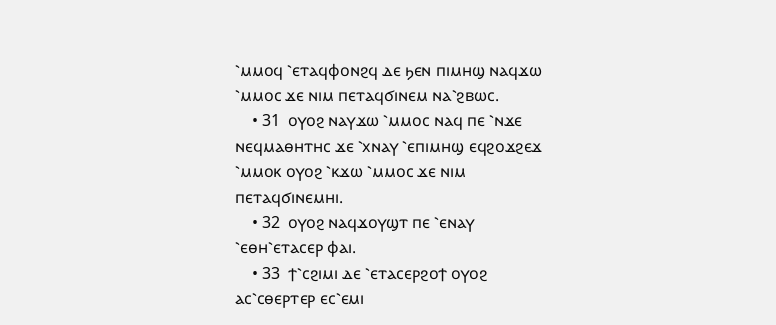⳿ⲙⲙⲟϥ ⳿ⲉⲧⲁϥⲫⲟⲛϩϥ ⲇⲉ ϧⲉⲛ ⲡⲓⲙⲏϣ ⲛⲁϥϫⲱ ⳿ⲙⲙⲟⲥ ϫⲉ ⲛⲓⲙ ⲡⲉⲧⲁϥϭⲓⲛⲉⲙ ⲛⲁ⳿ϩⲃⲱⲥ.
    • 31  ⲟⲩⲟϩ ⲛⲁⲩϫⲱ ⳿ⲙⲙⲟⲥ ⲛⲁϥ ⲡⲉ ⳿ⲛϫⲉ ⲛⲉϥⲙⲁⲑⲏⲧⲏⲥ ϫⲉ ⳿ⲭⲛⲁⲩ ⳿ⲉⲡⲓⲙⲏϣ ⲉϥϩⲟϫϩⲉϫ ⳿ⲙⲙⲟⲕ ⲟⲩⲟϩ ⳿ⲕϫⲱ ⳿ⲙⲙⲟⲥ ϫⲉ ⲛⲓⲙ ⲡⲉⲧⲁϥϭⲓⲛⲉⲙⲏⲓ.
    • 32  ⲟⲩⲟϩ ⲛⲁϥϫⲟⲩϣⲧ ⲡⲉ ⳿ⲉⲛⲁⲩ ⳿ⲉⲑⲏ⳿ⲉⲧⲁⲥⲉⲣ ⲫⲁⲓ.
    • 33  ϯ⳿ⲥϩⲓⲙⲓ ⲇⲉ ⳿ⲉⲧⲁⲥⲉⲣϩⲟϯ ⲟⲩⲟϩ ⲁⲥ⳿ⲥⲑⲉⲣⲧⲉⲣ ⲉⲥ⳿ⲉⲙⲓ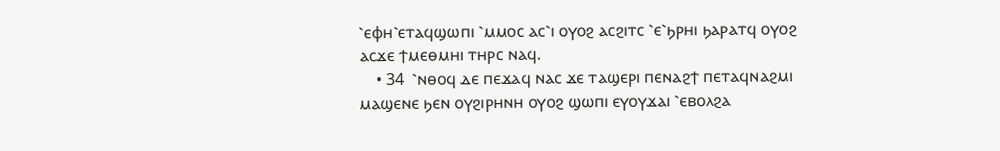⳿ⲉⲫⲏ⳿ⲉⲧⲁϥϣⲱⲡⲓ ⳿ⲙⲙⲟⲥ ⲁⲥ⳿ⲓ ⲟⲩⲟϩ ⲁⲥϩⲓⲧⲥ ⳿ⲉ⳿ϧⲣⲏⲓ ϧⲁⲣⲁⲧϥ ⲟⲩⲟϩ ⲁⲥϫⲉ ϯⲙⲉⲑⲙⲏⲓ ⲧⲏⲣⲥ ⲛⲁϥ.
    • 34  ⳿ⲛⲑⲟϥ ⲇⲉ ⲡⲉϫⲁϥ ⲛⲁⲥ ϫⲉ ⲧⲁϣⲉⲣⲓ ⲡⲉⲛⲁϩϯ ⲡⲉⲧⲁϥⲛⲁϩⲙⲓ ⲙⲁϣⲉⲛⲉ ϧⲉⲛ ⲟⲩϩⲓⲣⲏⲛⲏ ⲟⲩⲟϩ ϣⲱⲡⲓ ⲉⲩⲟⲩϫⲁⲓ ⳿ⲉⲃⲟⲗϩⲁ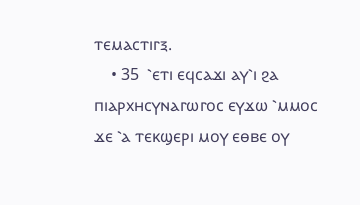ⲧⲉⲙⲁⲥⲧⲓⲅⲝ.
    • 35  ⳿ⲉⲧⲓ ⲉϥⲥⲁϫⲓ ⲁⲩ⳿ⲓ ϩⲁ ⲡⲓⲁⲣⲭⲏⲥⲩⲛⲁⲅⲱⲅⲟⲥ ⲉⲩϫⲱ ⳿ⲙⲙⲟⲥ ϫⲉ ⳿ⲁ ⲧⲉⲕϣⲉⲣⲓ ⲙⲟⲩ ⲉⲑⲃⲉ ⲟⲩ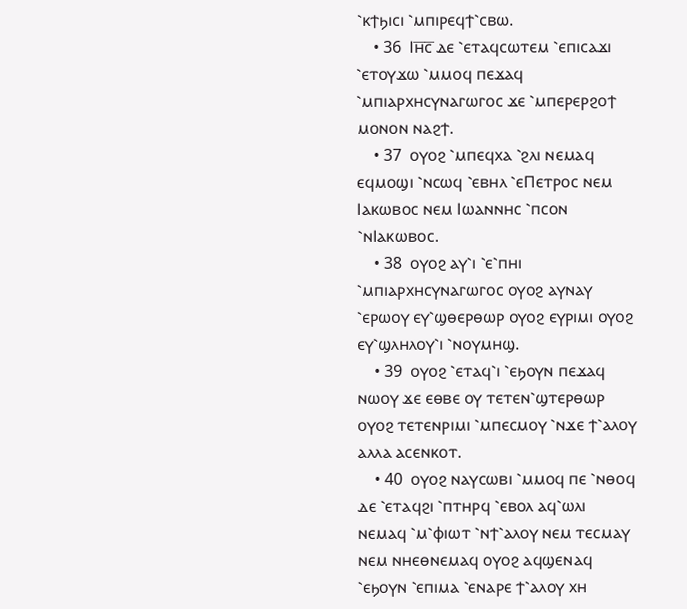⳿ⲕϯϧⲓⲥⲓ ⳿ⲙⲡⲓⲣⲉϥϯ⳿ⲥⲃⲱ.
    • 36  Ⲓⲏ̅ⲥ̅ ⲇⲉ ⳿ⲉⲧⲁϥⲥⲱⲧⲉⲙ ⳿ⲉⲡⲓⲥⲁϫⲓ ⳿ⲉⲧⲟⲩϫⲱ ⳿ⲙⲙⲟϥ ⲡⲉϫⲁϥ ⳿ⲙⲡⲓⲁⲣⲭⲏⲥⲩⲛⲁⲅⲱⲅⲟⲥ ϫⲉ ⳿ⲙⲡⲉⲣⲉⲣϩⲟϯ ⲙⲟⲛⲟⲛ ⲛⲁϩϯ.
    • 37  ⲟⲩⲟϩ ⳿ⲙⲡⲉϥⲭⲁ ⳿ϩⲗⲓ ⲛⲉⲙⲁϥ ⲉϥⲙⲟϣⲓ ⳿ⲛⲥⲱϥ ⳿ⲉⲃⲏⲗ ⳿ⲉⲠⲉⲧⲣⲟⲥ ⲛⲉⲙ Ⲓⲁⲕⲱⲃⲟⲥ ⲛⲉⲙ Ⲓⲱⲁⲛⲛⲏⲥ ⳿ⲡⲥⲟⲛ ⳿ⲛⲒⲁⲕⲱⲃⲟⲥ.
    • 38  ⲟⲩⲟϩ ⲁⲩ⳿ⲓ ⳿ⲉ⳿ⲡⲏⲓ ⳿ⲙⲡⲓⲁⲣⲭⲏⲥⲩⲛⲁⲅⲱⲅⲟⲥ ⲟⲩⲟϩ ⲁⲩⲛⲁⲩ ⳿ⲉⲣⲱⲟⲩ ⲉⲩ⳿ϣⲑⲉⲣⲑⲱⲣ ⲟⲩⲟϩ ⲉⲩⲣⲓⲙⲓ ⲟⲩⲟϩ ⲉⲩ⳿ϣⲗⲏⲗⲟⲩ⳿ⲓ ⳿ⲛⲟⲩⲙⲏϣ.
    • 39  ⲟⲩⲟϩ ⳿ⲉⲧⲁϥ⳿ⲓ ⳿ⲉϧⲟⲩⲛ ⲡⲉϫⲁϥ ⲛⲱⲟⲩ ϫⲉ ⲉⲑⲃⲉ ⲟⲩ ⲧⲉⲧⲉⲛ⳿ϣⲧⲉⲣⲑⲱⲣ ⲟⲩⲟϩ ⲧⲉⲧⲉⲛⲣⲓⲙⲓ ⳿ⲙⲡⲉⲥⲙⲟⲩ ⳿ⲛϫⲉ ϯ⳿ⲁⲗⲟⲩ ⲁⲗⲗⲁ ⲁⲥⲉⲛⲕⲟⲧ.
    • 40  ⲟⲩⲟϩ ⲛⲁⲩⲥⲱⲃⲓ ⳿ⲙⲙⲟϥ ⲡⲉ ⳿ⲛⲑⲟϥ ⲇⲉ ⳿ⲉⲧⲁϥϩⲓ ⳿ⲡⲧⲏⲣϥ ⳿ⲉⲃⲟⲗ ⲁϥ⳿ⲱⲗⲓ ⲛⲉⲙⲁϥ ⳿ⲙ⳿ⲫⲓⲱⲧ ⳿ⲛϯ⳿ⲁⲗⲟⲩ ⲛⲉⲙ ⲧⲉⲥⲙⲁⲩ ⲛⲉⲙ ⲛⲏⲉⲑⲛⲉⲙⲁϥ ⲟⲩⲟϩ ⲁϥϣⲉⲛⲁϥ ⳿ⲉϧⲟⲩⲛ ⳿ⲉⲡⲓⲙⲁ ⳿ⲉⲛⲁⲣⲉ ϯ⳿ⲁⲗⲟⲩ ⲭⲏ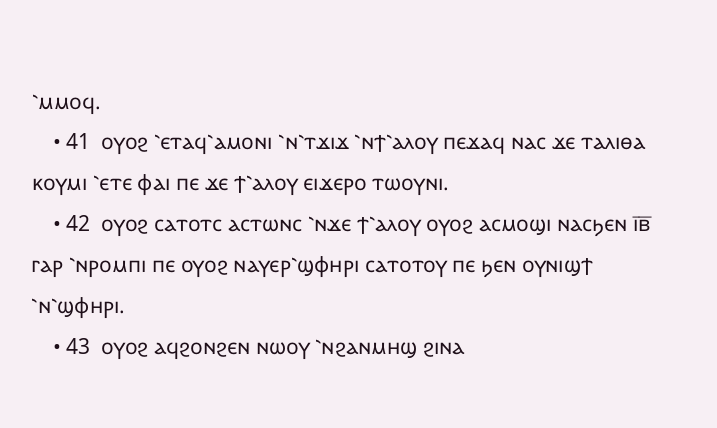⳿ⲙⲙⲟϥ.
    • 41  ⲟⲩⲟϩ ⳿ⲉⲧⲁϥ⳿ⲁⲙⲟⲛⲓ ⳿ⲛ⳿ⲧϫⲓϫ ⳿ⲛϯ⳿ⲁⲗⲟⲩ ⲡⲉϫⲁϥ ⲛⲁⲥ ϫⲉ ⲧⲁⲗⲓⲑⲁ ⲕⲟⲩⲙⲓ ⳿ⲉⲧⲉ ⲫⲁⲓ ⲡⲉ ϫⲉ ϯ⳿ⲁⲗⲟⲩ ⲉⲓϫⲉⲣⲟ ⲧⲱⲟⲩⲛⲓ.
    • 42  ⲟⲩⲟϩ ⲥⲁⲧⲟⲧⲥ ⲁⲥⲧⲱⲛⲥ ⳿ⲛϫⲉ ϯ⳿ⲁⲗⲟⲩ ⲟⲩⲟϩ ⲁⲥⲙⲟϣⲓ ⲛⲁⲥϧⲉⲛ ⲓ̅ⲃ̅ ⲅⲁⲣ ⳿ⲛⲣⲟⲙⲡⲓ ⲡⲉ ⲟⲩⲟϩ ⲛⲁⲩⲉⲣ⳿ϣⲫⲏⲣⲓ ⲥⲁⲧⲟⲧⲟⲩ ⲡⲉ ϧⲉⲛ ⲟⲩⲛⲓϣϯ ⳿ⲛ⳿ϣⲫⲏⲣⲓ.
    • 43  ⲟⲩⲟϩ ⲁϥϩⲟⲛϩⲉⲛ ⲛⲱⲟⲩ ⳿ⲛϩⲁⲛⲙⲏϣ ϩⲓⲛⲁ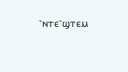⳿ⲛⲧⲉ⳿ϣⲧⲉⲙ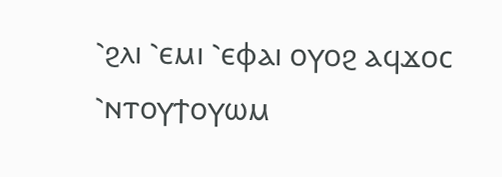⳿ϩⲗⲓ ⳿ⲉⲙⲓ ⳿ⲉⲫⲁⲓ ⲟⲩⲟϩ ⲁϥϫⲟⲥ ⳿ⲛⲧⲟⲩϯⲟⲩⲱⲙ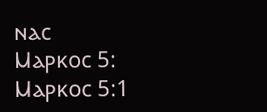ⲛⲁⲥ
Ⲙⲁⲣⲕⲟⲥ 5:
Ⲙⲁⲣⲕⲟⲥ 5:1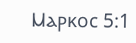Ⲙⲁⲣⲕⲟⲥ 5:1